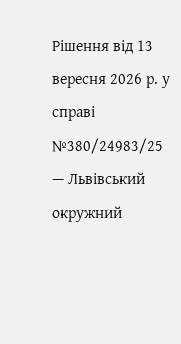Рішення від 13 вересня 2026 р. у справі №380/24983/25 — Львівський окружний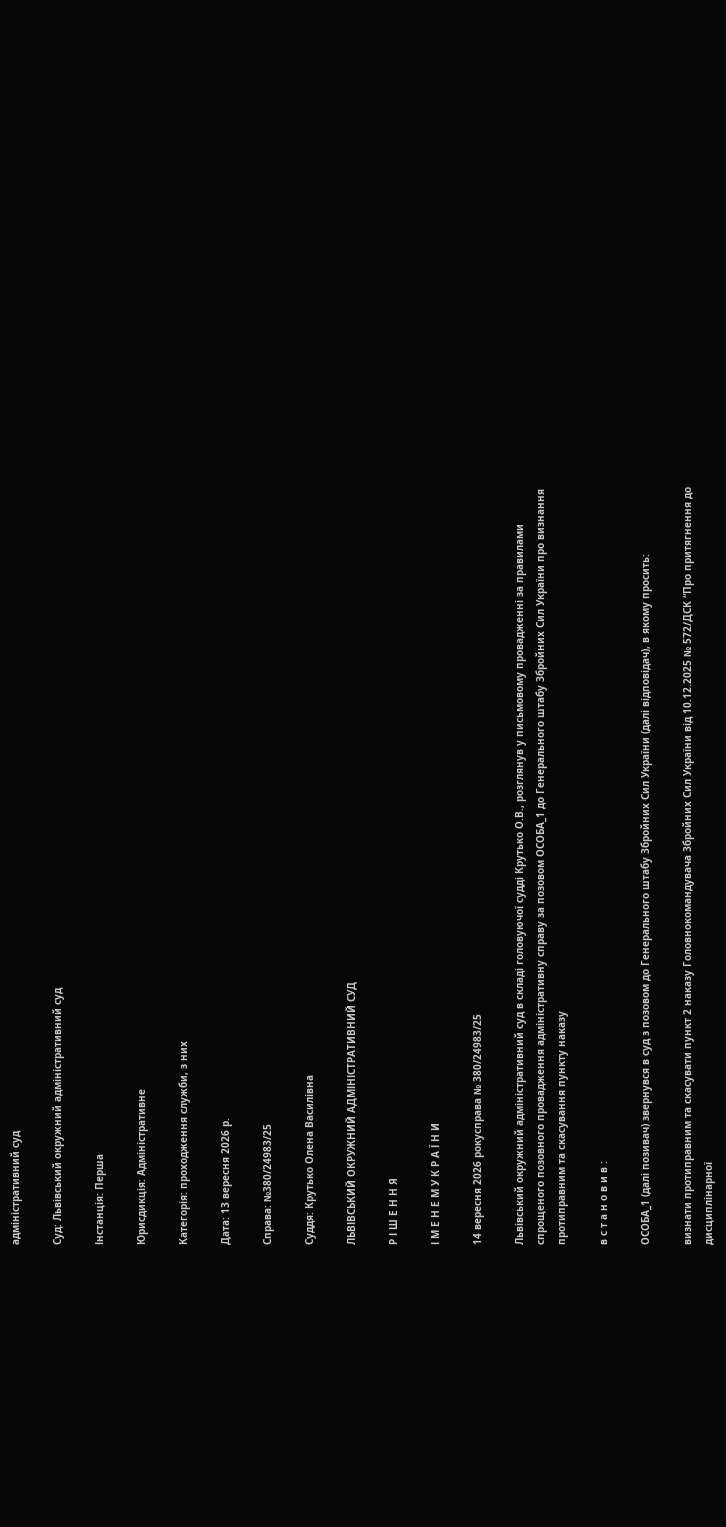адміністративний суд

Суд: Львівський окружний адміністративний суд

Інстанція: Перша

Юрисдикція: Адміністративне

Категорія: проходження служби, з них

Дата: 13 вересня 2026 р.

Справа: №380/24983/25

Суддя: Крутько Олена Василівна

ЛЬВІВСЬКИЙ ОКРУЖНИЙ АДМІНІСТРАТИВНИЙ СУД

Р І Ш Е Н Н Я

І М Е Н Е М У К Р А Ї Н И

14 вересня 2026 рокусправа № 380/24983/25

Львівський окружний адміністративний суд в складі головуючої судді Крутько О.В., розглянув у письмовому провадженні за правилами спрощеного позовного провадження адміністративну справу за позовом ОСОБА_1 до Генерального штабу Збройних Сил України про визнання протиправним та скасування пункту наказу

в с т а н о в и в :

ОСОБА_1 (далі позивач) звернувся в суд з позовом до Генерального штабу Збройних Сил України (далі відповідач), в якому просить:

визнати протиправним та скасувати пункт 2 наказу Головнокомандувача Збройних Сил України від 10.12.2025 № 572/ДСК “Про притягнення до дисциплінарної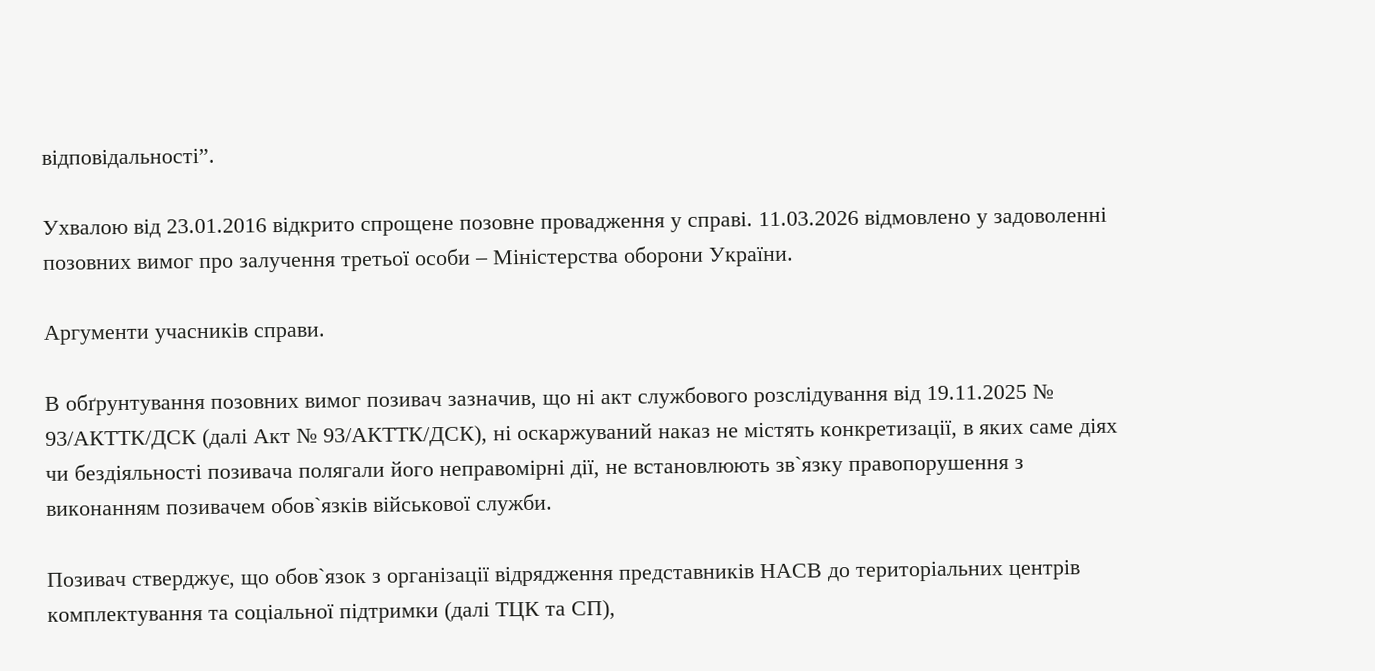відповідальності”.

Ухвалою від 23.01.2016 відкрито спрощене позовне провадження у справі. 11.03.2026 відмовлено у задоволенні позовних вимог про залучення третьої особи – Міністерства оборони України.

Аргументи учасників справи.

В обґрунтування позовних вимог позивач зазначив, що ні акт службового розслідування від 19.11.2025 № 93/АКТТК/ДСК (далі Акт № 93/АКТТК/ДСК), ні оскаржуваний наказ не містять конкретизації, в яких саме діях чи бездіяльності позивача полягали його неправомірні дії, не встановлюють зв`язку правопорушення з виконанням позивачем обов`язків військової служби.

Позивач стверджує, що обов`язок з організації відрядження представників НАСВ до територіальних центрів комплектування та соціальної підтримки (далі ТЦК та СП),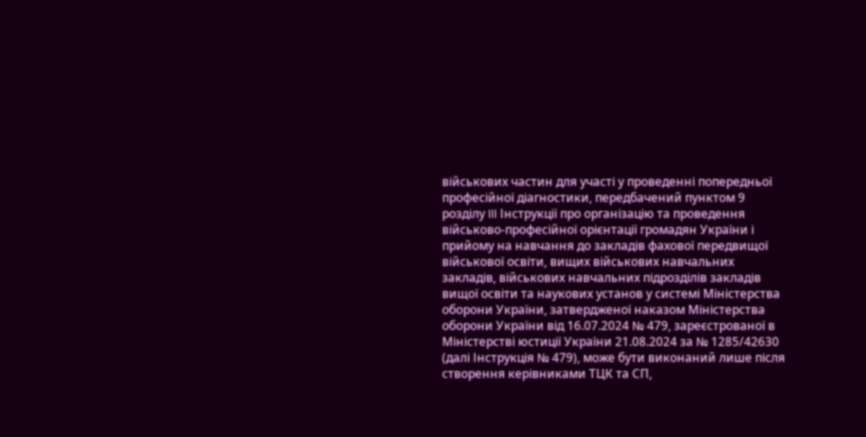військових частин для участі у проведенні попередньої професійної діагностики, передбачений пунктом 9 розділу III Інструкції про організацію та проведення військово-професійної орієнтації громадян України і прийому на навчання до закладів фахової передвищої військової освіти, вищих військових навчальних закладів, військових навчальних підрозділів закладів вищої освіти та наукових установ у системі Міністерства оборони України, затвердженої наказом Міністерства оборони України від 16.07.2024 № 479, зареєстрованої в Міністерстві юстиції України 21.08.2024 за № 1285/42630 (далі Інструкція № 479), може бути виконаний лише після створення керівниками ТЦК та СП,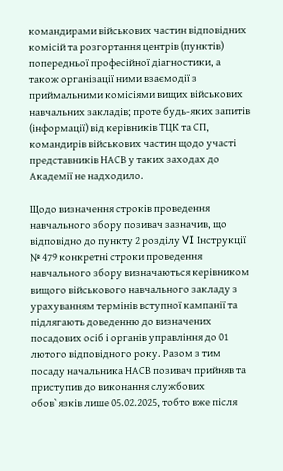командирами військових частин відповідних комісій та розгортання центрів (пунктів) попередньої професійної діагностики, а також організації ними взаємодії з приймальними комісіями вищих військових навчальних закладів; проте будь-яких запитів (інформації) від керівників ТЦК та СП, командирів військових частин щодо участі представників НАСВ у таких заходах до Академії не надходило.

Щодо визначення строків проведення навчального збору позивач зазначив, що відповідно до пункту 2 розділу VI Інструкції № 479 конкретні строки проведення навчального збору визначаються керівником вищого військового навчального закладу з урахуванням термінів вступної кампанії та підлягають доведенню до визначених посадових осіб і органів управління до 01 лютого відповідного року. Разом з тим посаду начальника НАСВ позивач прийняв та приступив до виконання службових обов`язків лише 05.02.2025, тобто вже після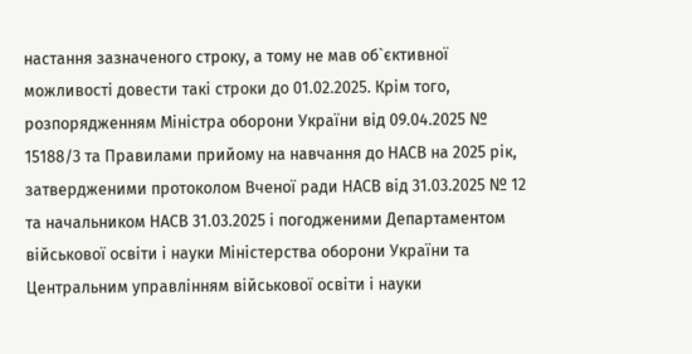настання зазначеного строку, а тому не мав об`єктивної можливості довести такі строки до 01.02.2025. Крім того, розпорядженням Міністра оборони України від 09.04.2025 № 15188/3 та Правилами прийому на навчання до НАСВ на 2025 рік, затвердженими протоколом Вченої ради НАСВ від 31.03.2025 № 12 та начальником НАСВ 31.03.2025 і погодженими Департаментом військової освіти і науки Міністерства оборони України та Центральним управлінням військової освіти і науки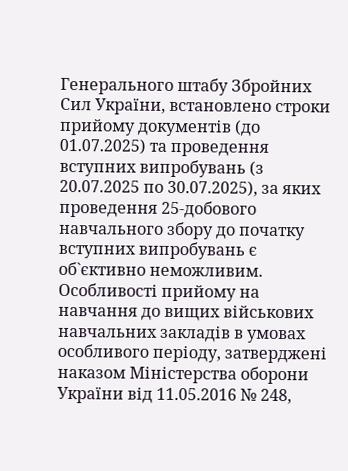Генерального штабу Збройних Сил України, встановлено строки прийому документів (до 01.07.2025) та проведення вступних випробувань (з 20.07.2025 по 30.07.2025), за яких проведення 25-добового навчального збору до початку вступних випробувань є об`єктивно неможливим. Особливості прийому на навчання до вищих військових навчальних закладів в умовах особливого періоду, затверджені наказом Міністерства оборони України від 11.05.2016 № 248,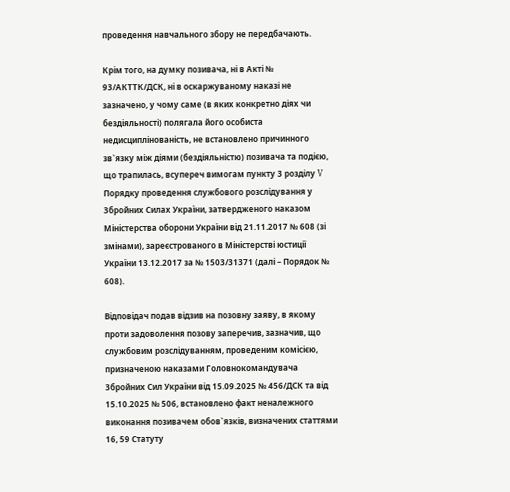проведення навчального збору не передбачають.

Крім того, на думку позивача, ні в Акті № 93/АКТТК/ДСК, ні в оскаржуваному наказі не зазначено, у чому саме (в яких конкретно діях чи бездіяльності) полягала його особиста недисциплінованість, не встановлено причинного зв`язку між діями (бездіяльністю) позивача та подією, що трапилась, всупереч вимогам пункту 3 розділу V Порядку проведення службового розслідування у Збройних Силах України, затвердженого наказом Міністерства оборони України від 21.11.2017 № 608 (зі змінами), зареєстрованого в Міністерстві юстиції України 13.12.2017 за № 1503/31371 (далі – Порядок № 608).

Відповідач подав відзив на позовну заяву, в якому проти задоволення позову заперечив, зазначив, що службовим розслідуванням, проведеним комісією, призначеною наказами Головнокомандувача Збройних Сил України від 15.09.2025 № 456/ДСК та від 15.10.2025 № 506, встановлено факт неналежного виконання позивачем обов`язків, визначених статтями 16, 59 Статуту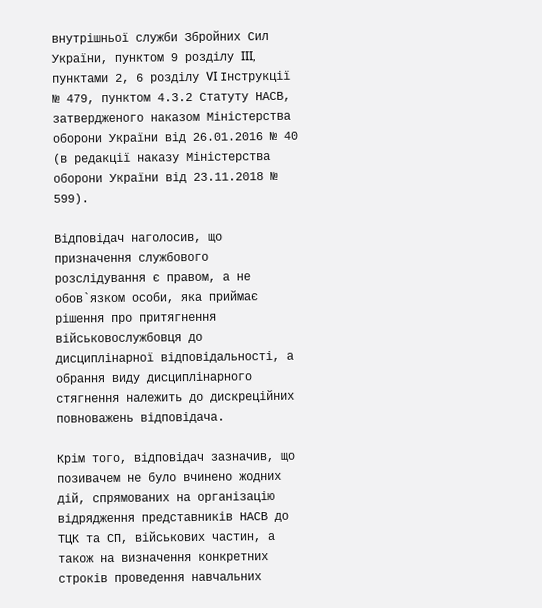внутрішньої служби Збройних Сил України, пунктом 9 розділу III, пунктами 2, 6 розділу VI Інструкції № 479, пунктом 4.3.2 Статуту НАСВ, затвердженого наказом Міністерства оборони України від 26.01.2016 № 40 (в редакції наказу Міністерства оборони України від 23.11.2018 № 599).

Відповідач наголосив, що призначення службового розслідування є правом, а не обов`язком особи, яка приймає рішення про притягнення військовослужбовця до дисциплінарної відповідальності, а обрання виду дисциплінарного стягнення належить до дискреційних повноважень відповідача.

Крім того, відповідач зазначив, що позивачем не було вчинено жодних дій, спрямованих на організацію відрядження представників НАСВ до ТЦК та СП, військових частин, а також на визначення конкретних строків проведення навчальних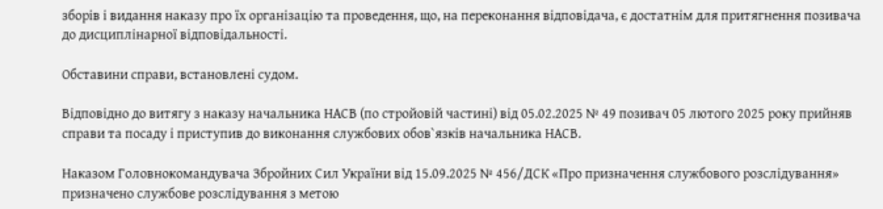зборів і видання наказу про їх організацію та проведення, що, на переконання відповідача, є достатнім для притягнення позивача до дисциплінарної відповідальності.

Обставини справи, встановлені судом.

Відповідно до витягу з наказу начальника НАСВ (по стройовій частині) від 05.02.2025 № 49 позивач 05 лютого 2025 року прийняв справи та посаду і приступив до виконання службових обов`язків начальника НАСВ.

Наказом Головнокомандувача Збройних Сил України від 15.09.2025 № 456/ДСК «Про призначення службового розслідування» призначено службове розслідування з метою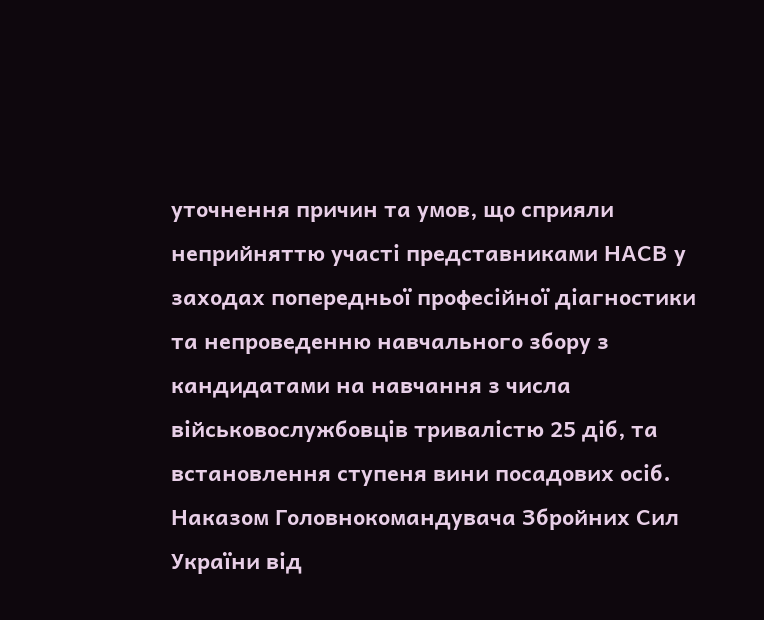уточнення причин та умов, що сприяли неприйняттю участі представниками НАСВ у заходах попередньої професійної діагностики та непроведенню навчального збору з кандидатами на навчання з числа військовослужбовців тривалістю 25 діб, та встановлення ступеня вини посадових осіб. Наказом Головнокомандувача Збройних Сил України від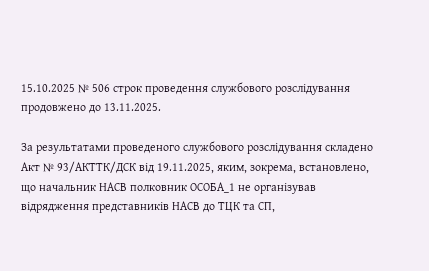15.10.2025 № 506 строк проведення службового розслідування продовжено до 13.11.2025.

За результатами проведеного службового розслідування складено Акт № 93/АКТТК/ДСК від 19.11.2025, яким, зокрема, встановлено, що начальник НАСВ полковник ОСОБА_1 не організував відрядження представників НАСВ до ТЦК та СП,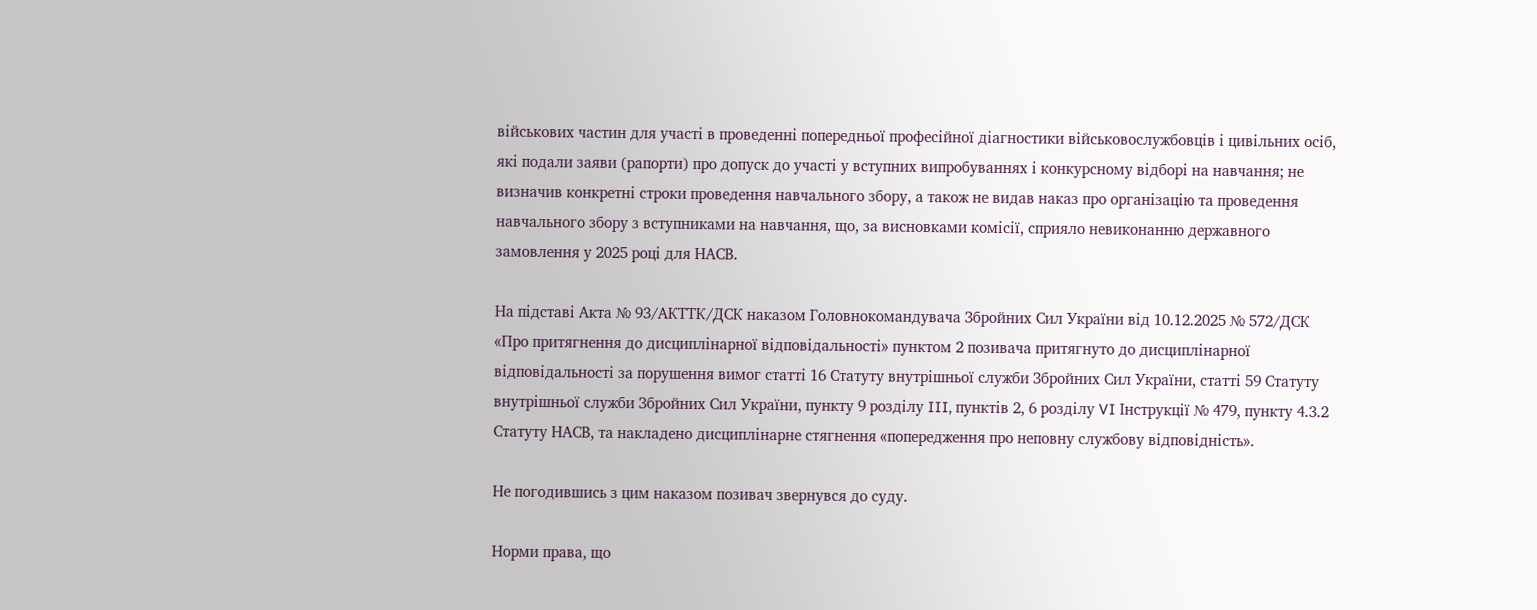військових частин для участі в проведенні попередньої професійної діагностики військовослужбовців і цивільних осіб, які подали заяви (рапорти) про допуск до участі у вступних випробуваннях і конкурсному відборі на навчання; не визначив конкретні строки проведення навчального збору, а також не видав наказ про організацію та проведення навчального збору з вступниками на навчання, що, за висновками комісії, сприяло невиконанню державного замовлення у 2025 році для НАСВ.

На підставі Акта № 93/АКТТК/ДСК наказом Головнокомандувача Збройних Сил України від 10.12.2025 № 572/ДСК «Про притягнення до дисциплінарної відповідальності» пунктом 2 позивача притягнуто до дисциплінарної відповідальності за порушення вимог статті 16 Статуту внутрішньої служби Збройних Сил України, статті 59 Статуту внутрішньої служби Збройних Сил України, пункту 9 розділу III, пунктів 2, 6 розділу VI Інструкції № 479, пункту 4.3.2 Статуту НАСВ, та накладено дисциплінарне стягнення «попередження про неповну службову відповідність».

Не погодившись з цим наказом позивач звернувся до суду.

Норми права, що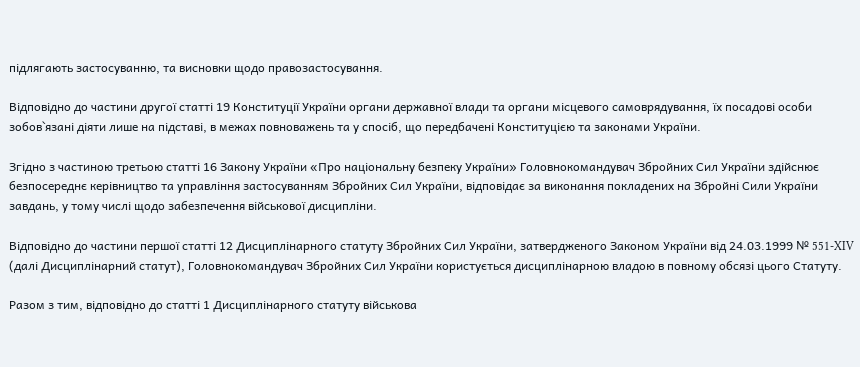підлягають застосуванню, та висновки щодо правозастосування.

Відповідно до частини другої статті 19 Конституції України органи державної влади та органи місцевого самоврядування, їх посадові особи зобов`язані діяти лише на підставі, в межах повноважень та у спосіб, що передбачені Конституцією та законами України.

Згідно з частиною третьою статті 16 Закону України «Про національну безпеку України» Головнокомандувач Збройних Сил України здійснює безпосереднє керівництво та управління застосуванням Збройних Сил України, відповідає за виконання покладених на Збройні Сили України завдань, у тому числі щодо забезпечення військової дисципліни.

Відповідно до частини першої статті 12 Дисциплінарного статуту Збройних Сил України, затвердженого Законом України від 24.03.1999 № 551-XIV (далі Дисциплінарний статут), Головнокомандувач Збройних Сил України користується дисциплінарною владою в повному обсязі цього Статуту.

Разом з тим, відповідно до статті 1 Дисциплінарного статуту військова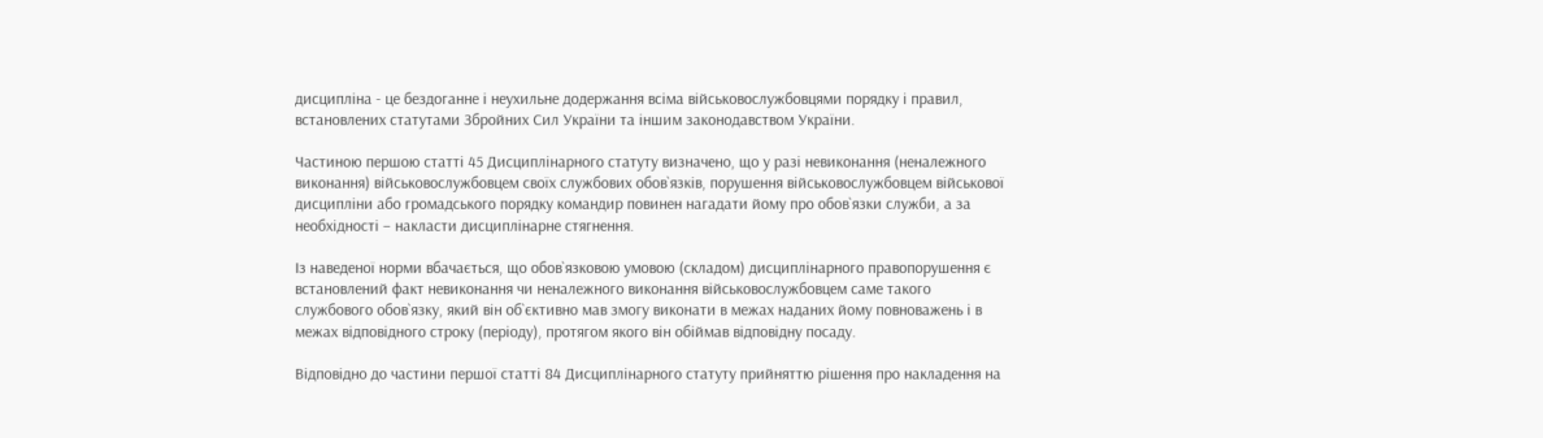дисципліна - це бездоганне і неухильне додержання всіма військовослужбовцями порядку і правил, встановлених статутами Збройних Сил України та іншим законодавством України.

Частиною першою статті 45 Дисциплінарного статуту визначено, що у разі невиконання (неналежного виконання) військовослужбовцем своїх службових обов`язків, порушення військовослужбовцем військової дисципліни або громадського порядку командир повинен нагадати йому про обов`язки служби, а за необхідності – накласти дисциплінарне стягнення.

Із наведеної норми вбачається, що обов`язковою умовою (складом) дисциплінарного правопорушення є встановлений факт невиконання чи неналежного виконання військовослужбовцем саме такого службового обов`язку, який він об`єктивно мав змогу виконати в межах наданих йому повноважень і в межах відповідного строку (періоду), протягом якого він обіймав відповідну посаду.

Відповідно до частини першої статті 84 Дисциплінарного статуту прийняттю рішення про накладення на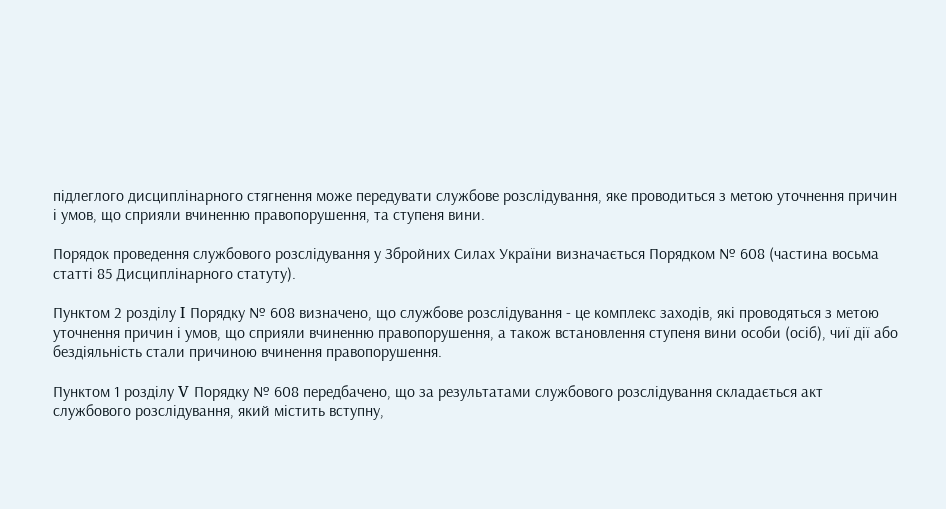підлеглого дисциплінарного стягнення може передувати службове розслідування, яке проводиться з метою уточнення причин і умов, що сприяли вчиненню правопорушення, та ступеня вини.

Порядок проведення службового розслідування у Збройних Силах України визначається Порядком № 608 (частина восьма статті 85 Дисциплінарного статуту).

Пунктом 2 розділу I Порядку № 608 визначено, що службове розслідування - це комплекс заходів, які проводяться з метою уточнення причин і умов, що сприяли вчиненню правопорушення, а також встановлення ступеня вини особи (осіб), чиї дії або бездіяльність стали причиною вчинення правопорушення.

Пунктом 1 розділу V Порядку № 608 передбачено, що за результатами службового розслідування складається акт службового розслідування, який містить вступну,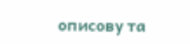описову та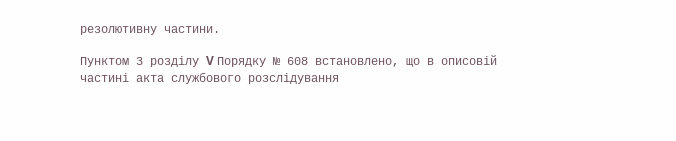резолютивну частини.

Пунктом 3 розділу V Порядку № 608 встановлено, що в описовій частині акта службового розслідування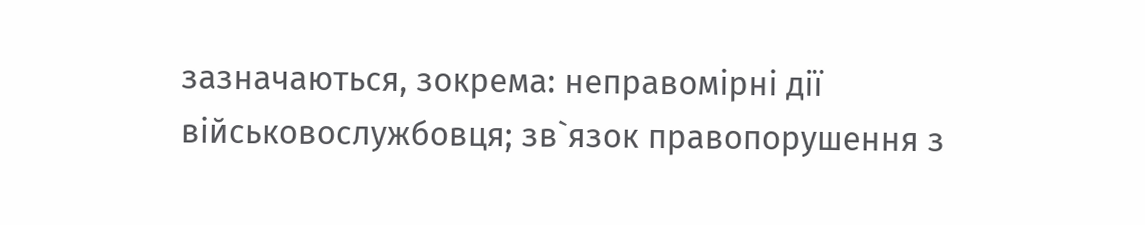зазначаються, зокрема: неправомірні дії військовослужбовця; зв`язок правопорушення з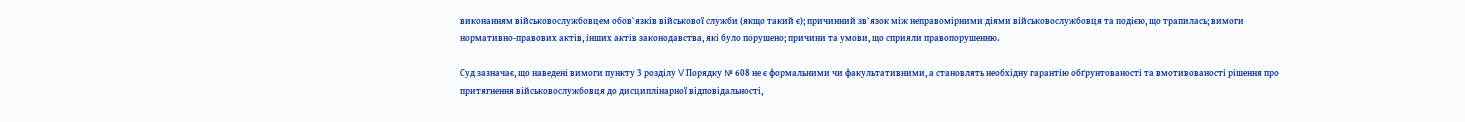виконанням військовослужбовцем обов`язків військової служби (якщо такий є); причинний зв`язок між неправомірними діями військовослужбовця та подією, що трапилась; вимоги нормативно-правових актів, інших актів законодавства, які було порушено; причини та умови, що сприяли правопорушенню.

Суд зазначає, що наведені вимоги пункту 3 розділу V Порядку № 608 не є формальними чи факультативними, а становлять необхідну гарантію обґрунтованості та вмотивованості рішення про притягнення військовослужбовця до дисциплінарної відповідальності,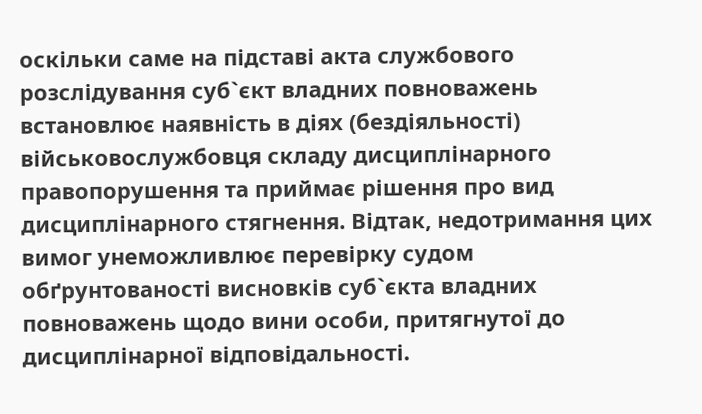оскільки саме на підставі акта службового розслідування суб`єкт владних повноважень встановлює наявність в діях (бездіяльності) військовослужбовця складу дисциплінарного правопорушення та приймає рішення про вид дисциплінарного стягнення. Відтак, недотримання цих вимог унеможливлює перевірку судом обґрунтованості висновків суб`єкта владних повноважень щодо вини особи, притягнутої до дисциплінарної відповідальності.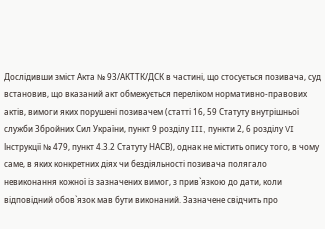Дослідивши зміст Акта № 93/АКТТК/ДСК в частині, що стосується позивача, суд встановив, що вказаний акт обмежується переліком нормативно-правових актів, вимоги яких порушені позивачем (статті 16, 59 Статуту внутрішньої служби Збройних Сил України, пункт 9 розділу III, пункти 2, 6 розділу VI Інструкції № 479, пункт 4.3.2 Статуту НАСВ), однак не містить опису того, в чому саме, в яких конкретних діях чи бездіяльності позивача полягало невиконання кожної із зазначених вимог, з прив`язкою до дати, коли відповідний обов`язок мав бути виконаний. Зазначене свідчить про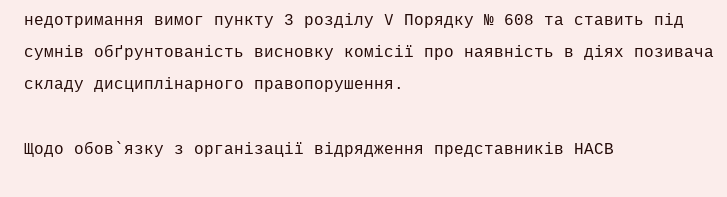недотримання вимог пункту 3 розділу V Порядку № 608 та ставить під сумнів обґрунтованість висновку комісії про наявність в діях позивача складу дисциплінарного правопорушення.

Щодо обов`язку з організації відрядження представників НАСВ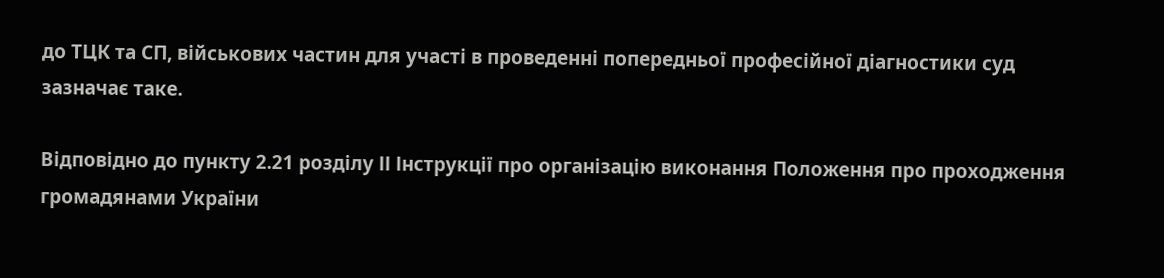до ТЦК та СП, військових частин для участі в проведенні попередньої професійної діагностики суд зазначає таке.

Відповідно до пункту 2.21 розділу ІІ Інструкції про організацію виконання Положення про проходження громадянами України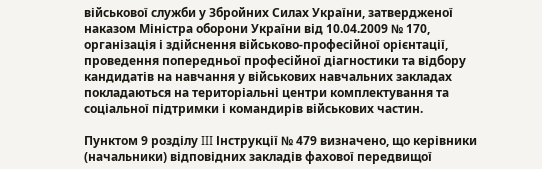військової служби у Збройних Силах України, затвердженої наказом Міністра оборони України від 10.04.2009 № 170, організація і здійснення військово-професійної орієнтації, проведення попередньої професійної діагностики та відбору кандидатів на навчання у військових навчальних закладах покладаються на територіальні центри комплектування та соціальної підтримки і командирів військових частин.

Пунктом 9 розділу III Інструкції № 479 визначено, що керівники (начальники) відповідних закладів фахової передвищої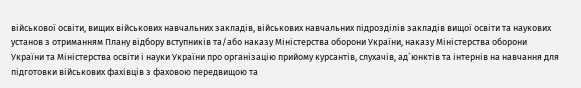військової освіти, вищих військових навчальних закладів, військових навчальних підрозділів закладів вищої освіти та наукових установ з отриманням Плану відбору вступників та/або наказу Міністерства оборони України, наказу Міністерства оборони України та Міністерства освіти і науки України про організацію прийому курсантів, слухачів, ад`юнктів та інтернів на навчання для підготовки військових фахівців з фаховою передвищою та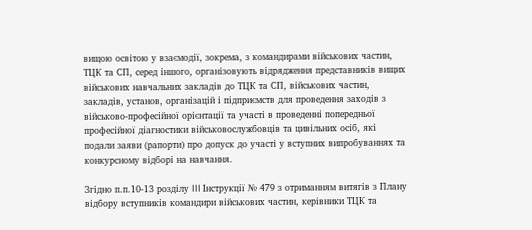вищою освітою у взаємодії, зокрема, з командирами військових частин, ТЦК та СП, серед іншого, організовують відрядження представників вищих військових навчальних закладів до ТЦК та СП, військових частин, закладів, установ, організацій і підприємств для проведення заходів з військово-професійної орієнтації та участі в проведенні попередньої професійної діагностики військовослужбовців та цивільних осіб, які подали заяви (рапорти) про допуск до участі у вступних випробуваннях та конкурсному відборі на навчання.

Згідно п.п.10-13 розділу III Інструкції № 479 з отриманням витягів з Плану відбору вступників командири військових частин, керівники ТЦК та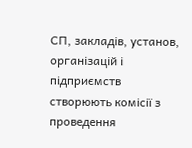СП, закладів, установ, організацій і підприємств створюють комісії з проведення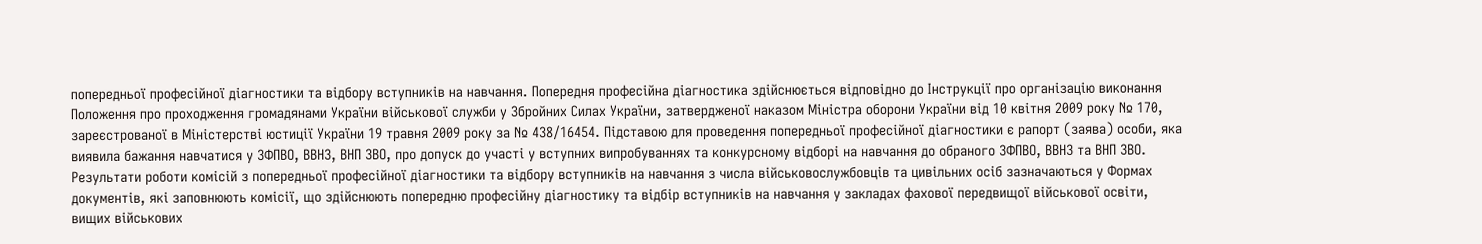попередньої професійної діагностики та відбору вступників на навчання. Попередня професійна діагностика здійснюється відповідно до Інструкції про організацію виконання Положення про проходження громадянами України військової служби у Збройних Силах України, затвердженої наказом Міністра оборони України від 10 квітня 2009 року № 170, зареєстрованої в Міністерстві юстиції України 19 травня 2009 року за № 438/16454. Підставою для проведення попередньої професійної діагностики є рапорт (заява) особи, яка виявила бажання навчатися у ЗФПВО, ВВНЗ, ВНП ЗВО, про допуск до участі у вступних випробуваннях та конкурсному відборі на навчання до обраного ЗФПВО, ВВНЗ та ВНП ЗВО. Результати роботи комісій з попередньої професійної діагностики та відбору вступників на навчання з числа військовослужбовців та цивільних осіб зазначаються у Формах документів, які заповнюють комісії, що здійснюють попередню професійну діагностику та відбір вступників на навчання у закладах фахової передвищої військової освіти, вищих військових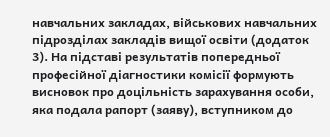навчальних закладах, військових навчальних підрозділах закладів вищої освіти (додаток 3). На підставі результатів попередньої професійної діагностики комісії формують висновок про доцільність зарахування особи, яка подала рапорт (заяву), вступником до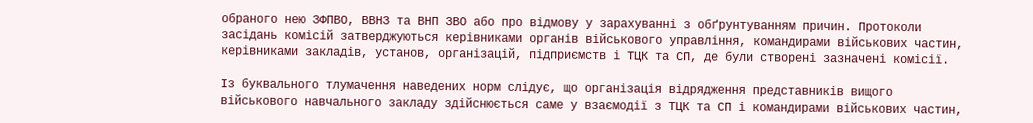обраного нею ЗФПВО, ВВНЗ та ВНП ЗВО або про відмову у зарахуванні з обґрунтуванням причин. Протоколи засідань комісій затверджуються керівниками органів військового управління, командирами військових частин, керівниками закладів, установ, організацій, підприємств і ТЦК та СП, де були створені зазначені комісії.

Із буквального тлумачення наведених норм слідує, що організація відрядження представників вищого військового навчального закладу здійснюється саме у взаємодії з ТЦК та СП і командирами військових частин,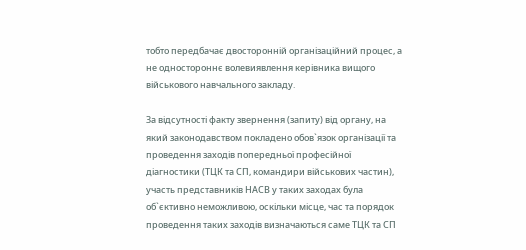тобто передбачає двосторонній організаційний процес, а не одностороннє волевиявлення керівника вищого військового навчального закладу.

За відсутності факту звернення (запиту) від органу, на який законодавством покладено обов`язок організації та проведення заходів попередньої професійної діагностики (ТЦК та СП, командири військових частин), участь представників НАСВ у таких заходах була об`єктивно неможливою, оскільки місце, час та порядок проведення таких заходів визначаються саме ТЦК та СП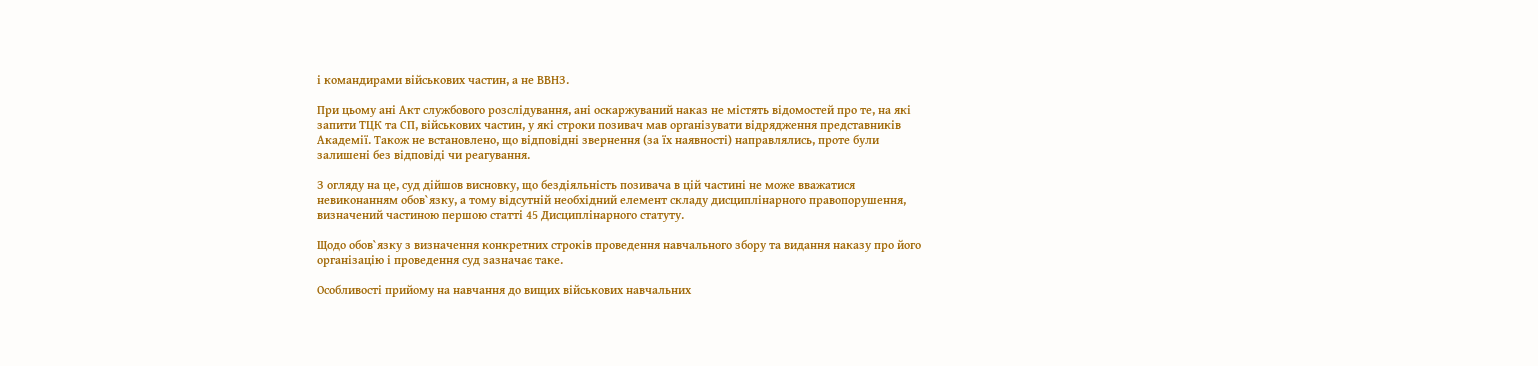і командирами військових частин, а не ВВНЗ.

При цьому ані Акт службового розслідування, ані оскаржуваний наказ не містять відомостей про те, на які запити ТЦК та СП, військових частин, у які строки позивач мав організувати відрядження представників Академії. Також не встановлено, що відповідні звернення (за їх наявності) направлялись, проте були залишені без відповіді чи реагування.

З огляду на це, суд дійшов висновку, що бездіяльність позивача в цій частині не може вважатися невиконанням обов`язку, а тому відсутній необхідний елемент складу дисциплінарного правопорушення, визначений частиною першою статті 45 Дисциплінарного статуту.

Щодо обов`язку з визначення конкретних строків проведення навчального збору та видання наказу про його організацію і проведення суд зазначає таке.

Особливості прийому на навчання до вищих військових навчальних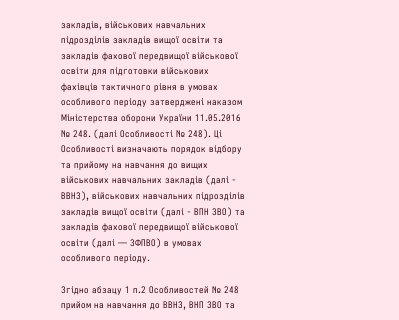закладів, військових навчальних підрозділів закладів вищої освіти та закладів фахової передвищої військової освіти для підготовки військових фахівців тактичного рівня в умовах особливого періоду затверджені наказом Міністерства оборони України 11.05.2016 № 248. (далі Особливості № 248). Ці Особливості визначають порядок відбору та прийому на навчання до вищих військових навчальних закладів (далі - ВВНЗ), військових навчальних підрозділів закладів вищої освіти (далі - ВПН ЗВО) та закладів фахової передвищої військової освіти (далі — ЗФПВО) в умовах особливого періоду.

Згідно абзацу 1 п.2 Особливостей № 248 прийом на навчання до ВВНЗ, ВНП ЗВО та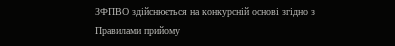ЗФПВО здійснюється на конкурсній основі згідно з Правилами прийому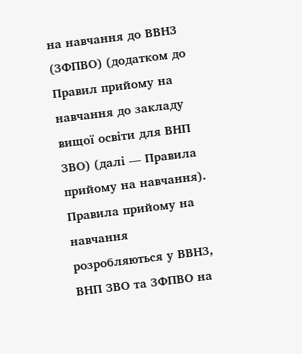на навчання до ВВНЗ (ЗФПВО) (додатком до Правил прийому на навчання до закладу вищої освіти для ВНП ЗВО) (далі — Правила прийому на навчання). Правила прийому на навчання розробляються у ВВНЗ, ВНП ЗВО та ЗФПВО на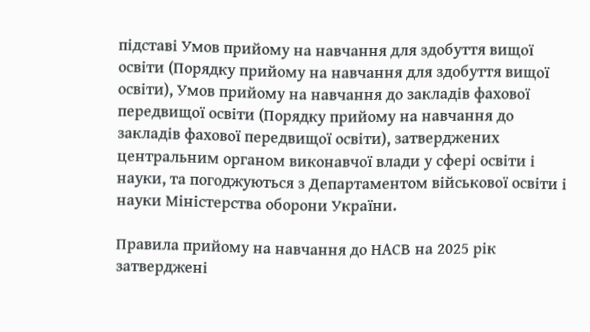підставі Умов прийому на навчання для здобуття вищої освіти (Порядку прийому на навчання для здобуття вищої освіти), Умов прийому на навчання до закладів фахової передвищої освіти (Порядку прийому на навчання до закладів фахової передвищої освіти), затверджених центральним органом виконавчої влади у сфері освіти і науки, та погоджуються з Департаментом військової освіти і науки Міністерства оборони України.

Правила прийому на навчання до НАСВ на 2025 рік затверджені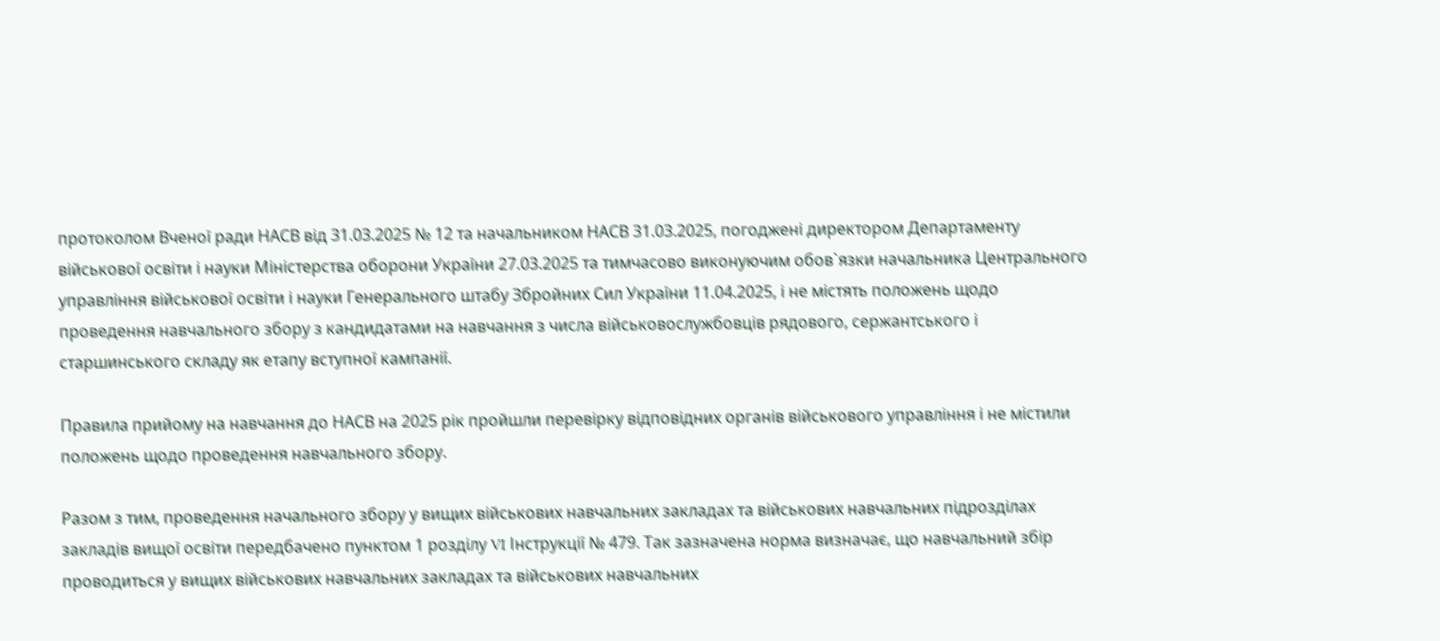протоколом Вченої ради НАСВ від 31.03.2025 № 12 та начальником НАСВ 31.03.2025, погоджені директором Департаменту військової освіти і науки Міністерства оборони України 27.03.2025 та тимчасово виконуючим обов`язки начальника Центрального управління військової освіти і науки Генерального штабу Збройних Сил України 11.04.2025, і не містять положень щодо проведення навчального збору з кандидатами на навчання з числа військовослужбовців рядового, сержантського і старшинського складу як етапу вступної кампанії.

Правила прийому на навчання до НАСВ на 2025 рік пройшли перевірку відповідних органів військового управління і не містили положень щодо проведення навчального збору.

Разом з тим, проведення начального збору у вищих військових навчальних закладах та військових навчальних підрозділах закладів вищої освіти передбачено пунктом 1 розділу VI Інструкції № 479. Так зазначена норма визначає, що навчальний збір проводиться у вищих військових навчальних закладах та військових навчальних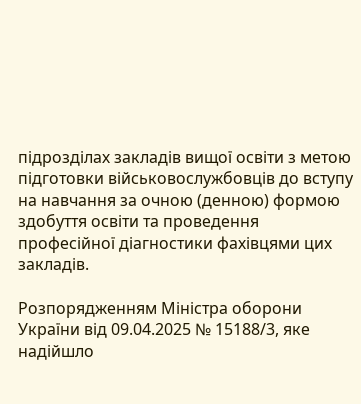підрозділах закладів вищої освіти з метою підготовки військовослужбовців до вступу на навчання за очною (денною) формою здобуття освіти та проведення професійної діагностики фахівцями цих закладів.

Розпорядженням Міністра оборони України від 09.04.2025 № 15188/3, яке надійшло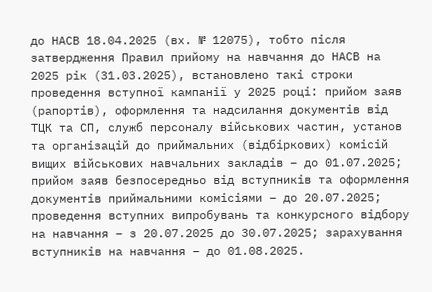до НАСВ 18.04.2025 (вх. № 12075), тобто після затвердження Правил прийому на навчання до НАСВ на 2025 рік (31.03.2025), встановлено такі строки проведення вступної кампанії у 2025 році: прийом заяв (рапортів), оформлення та надсилання документів від ТЦК та СП, служб персоналу військових частин, установ та організацій до приймальних (відбіркових) комісій вищих військових навчальних закладів – до 01.07.2025; прийом заяв безпосередньо від вступників та оформлення документів приймальними комісіями – до 20.07.2025; проведення вступних випробувань та конкурсного відбору на навчання – з 20.07.2025 до 30.07.2025; зарахування вступників на навчання – до 01.08.2025.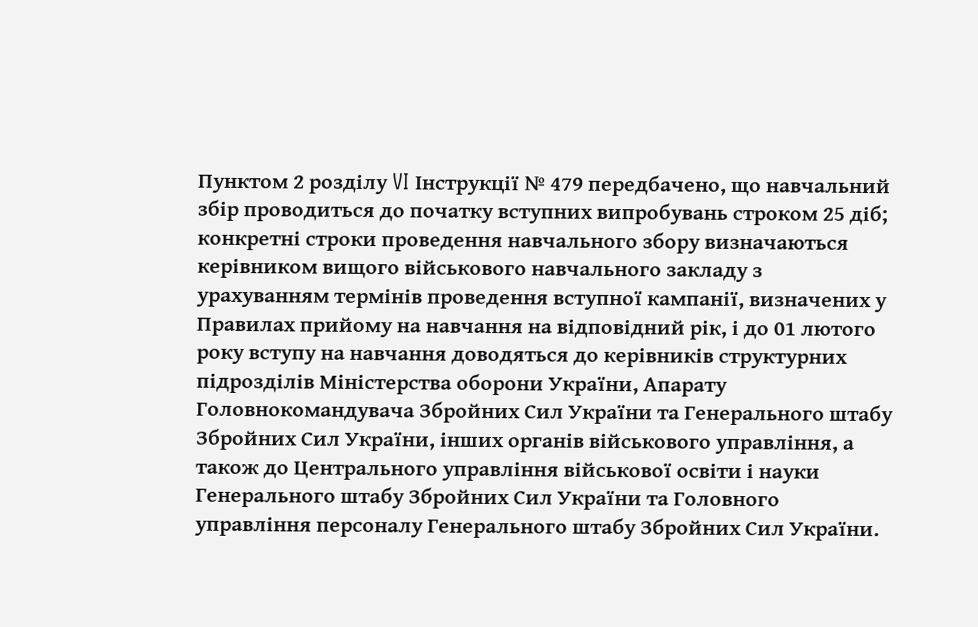Пунктом 2 розділу VI Інструкції № 479 передбачено, що навчальний збір проводиться до початку вступних випробувань строком 25 діб; конкретні строки проведення навчального збору визначаються керівником вищого військового навчального закладу з урахуванням термінів проведення вступної кампанії, визначених у Правилах прийому на навчання на відповідний рік, і до 01 лютого року вступу на навчання доводяться до керівників структурних підрозділів Міністерства оборони України, Апарату Головнокомандувача Збройних Сил України та Генерального штабу Збройних Сил України, інших органів військового управління, а також до Центрального управління військової освіти і науки Генерального штабу Збройних Сил України та Головного управління персоналу Генерального штабу Збройних Сил України.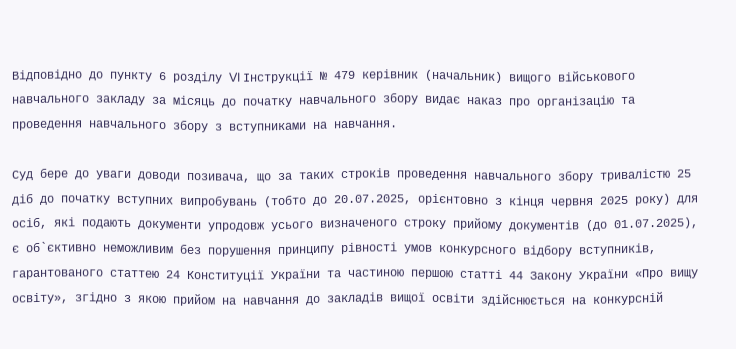Відповідно до пункту 6 розділу VI Інструкції № 479 керівник (начальник) вищого військового навчального закладу за місяць до початку навчального збору видає наказ про організацію та проведення навчального збору з вступниками на навчання.

Суд бере до уваги доводи позивача, що за таких строків проведення навчального збору тривалістю 25 діб до початку вступних випробувань (тобто до 20.07.2025, орієнтовно з кінця червня 2025 року) для осіб, які подають документи упродовж усього визначеного строку прийому документів (до 01.07.2025), є об`єктивно неможливим без порушення принципу рівності умов конкурсного відбору вступників, гарантованого статтею 24 Конституції України та частиною першою статті 44 Закону України «Про вищу освіту», згідно з якою прийом на навчання до закладів вищої освіти здійснюється на конкурсній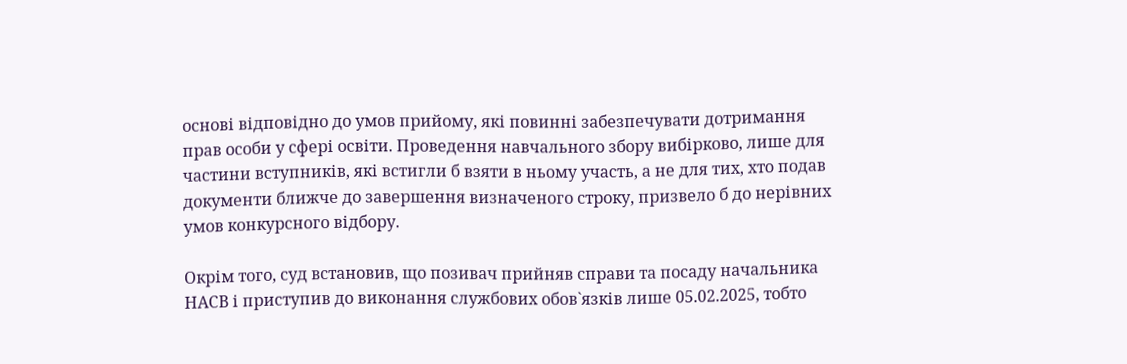основі відповідно до умов прийому, які повинні забезпечувати дотримання прав особи у сфері освіти. Проведення навчального збору вибірково, лише для частини вступників, які встигли б взяти в ньому участь, а не для тих, хто подав документи ближче до завершення визначеного строку, призвело б до нерівних умов конкурсного відбору.

Окрім того, суд встановив, що позивач прийняв справи та посаду начальника НАСВ і приступив до виконання службових обов`язків лише 05.02.2025, тобто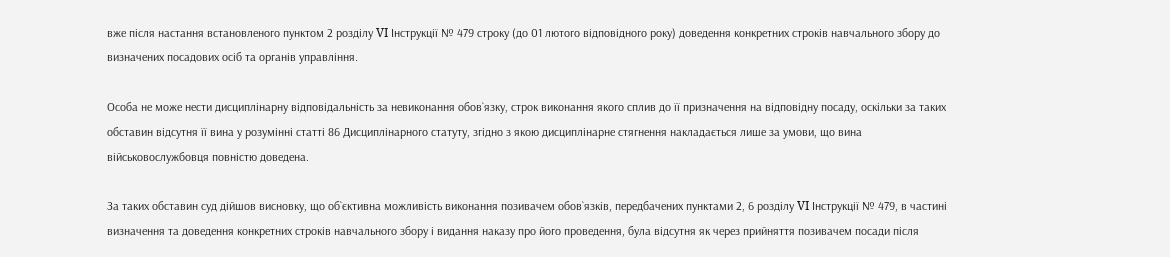вже після настання встановленого пунктом 2 розділу VI Інструкції № 479 строку (до 01 лютого відповідного року) доведення конкретних строків навчального збору до визначених посадових осіб та органів управління.

Особа не може нести дисциплінарну відповідальність за невиконання обов`язку, строк виконання якого сплив до її призначення на відповідну посаду, оскільки за таких обставин відсутня її вина у розумінні статті 86 Дисциплінарного статуту, згідно з якою дисциплінарне стягнення накладається лише за умови, що вина військовослужбовця повністю доведена.

За таких обставин суд дійшов висновку, що об`єктивна можливість виконання позивачем обов`язків, передбачених пунктами 2, 6 розділу VI Інструкції № 479, в частині визначення та доведення конкретних строків навчального збору і видання наказу про його проведення, була відсутня як через прийняття позивачем посади після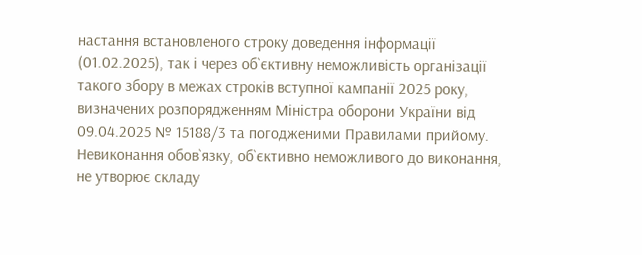настання встановленого строку доведення інформації (01.02.2025), так і через об`єктивну неможливість організації такого збору в межах строків вступної кампанії 2025 року, визначених розпорядженням Міністра оборони України від 09.04.2025 № 15188/3 та погодженими Правилами прийому. Невиконання обов`язку, об`єктивно неможливого до виконання, не утворює складу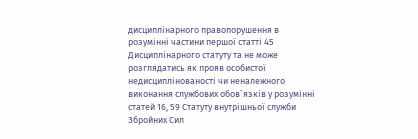дисциплінарного правопорушення в розумінні частини першої статті 45 Дисциплінарного статуту та не може розглядатись як прояв особистої недисциплінованості чи неналежного виконання службових обов`язків у розумінні статей 16, 59 Статуту внутрішньої служби Збройних Сил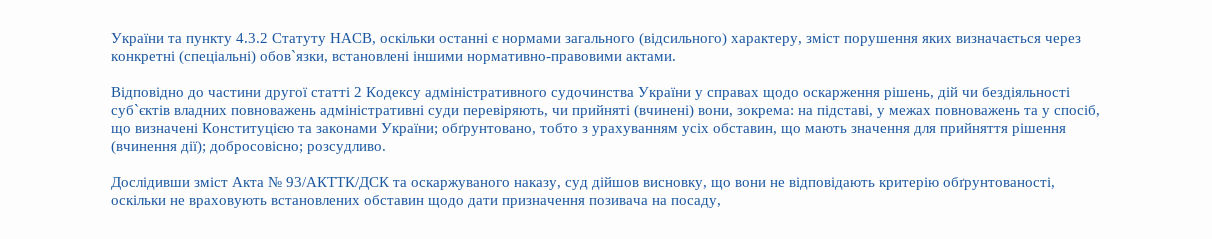України та пункту 4.3.2 Статуту НАСВ, оскільки останні є нормами загального (відсильного) характеру, зміст порушення яких визначається через конкретні (спеціальні) обов`язки, встановлені іншими нормативно-правовими актами.

Відповідно до частини другої статті 2 Кодексу адміністративного судочинства України у справах щодо оскарження рішень, дій чи бездіяльності суб`єктів владних повноважень адміністративні суди перевіряють, чи прийняті (вчинені) вони, зокрема: на підставі, у межах повноважень та у спосіб, що визначені Конституцією та законами України; обґрунтовано, тобто з урахуванням усіх обставин, що мають значення для прийняття рішення (вчинення дії); добросовісно; розсудливо.

Дослідивши зміст Акта № 93/АКТТК/ДСК та оскаржуваного наказу, суд дійшов висновку, що вони не відповідають критерію обґрунтованості, оскільки не враховують встановлених обставин щодо дати призначення позивача на посаду,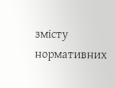змісту нормативних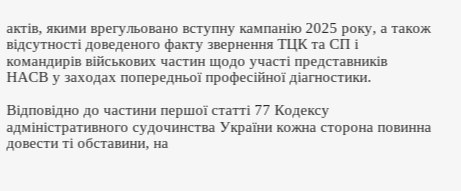актів, якими врегульовано вступну кампанію 2025 року, а також відсутності доведеного факту звернення ТЦК та СП і командирів військових частин щодо участі представників НАСВ у заходах попередньої професійної діагностики.

Відповідно до частини першої статті 77 Кодексу адміністративного судочинства України кожна сторона повинна довести ті обставини, на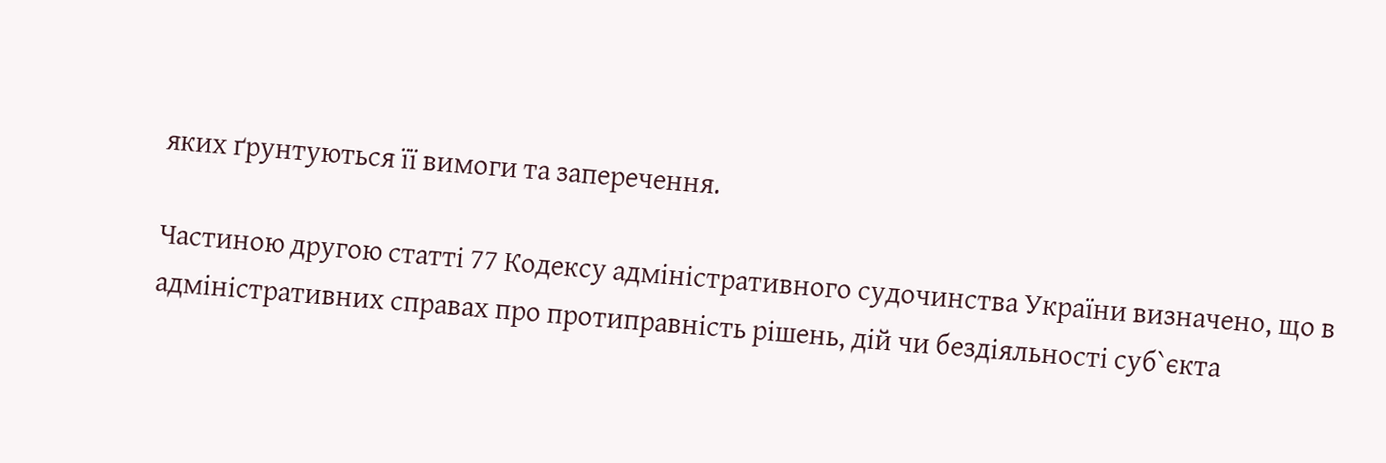яких ґрунтуються її вимоги та заперечення.

Частиною другою статті 77 Кодексу адміністративного судочинства України визначено, що в адміністративних справах про протиправність рішень, дій чи бездіяльності суб`єкта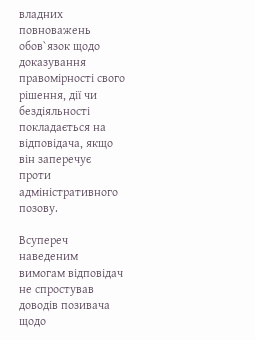владних повноважень обов`язок щодо доказування правомірності свого рішення, дії чи бездіяльності покладається на відповідача, якщо він заперечує проти адміністративного позову.

Всупереч наведеним вимогам відповідач не спростував доводів позивача щодо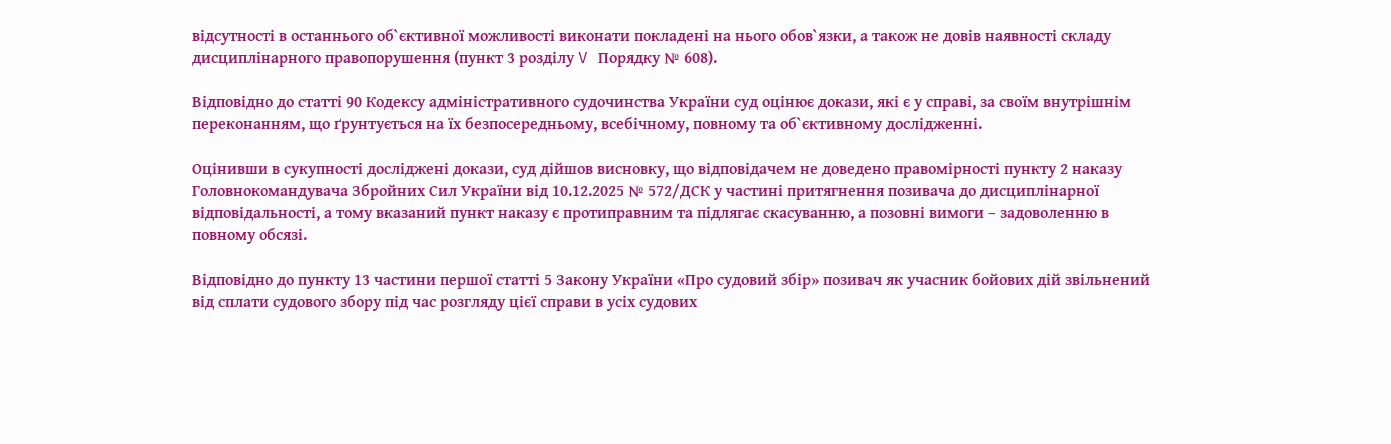відсутності в останнього об`єктивної можливості виконати покладені на нього обов`язки, а також не довів наявності складу дисциплінарного правопорушення (пункт 3 розділу V Порядку № 608).

Відповідно до статті 90 Кодексу адміністративного судочинства України суд оцінює докази, які є у справі, за своїм внутрішнім переконанням, що ґрунтується на їх безпосередньому, всебічному, повному та об`єктивному дослідженні.

Оцінивши в сукупності досліджені докази, суд дійшов висновку, що відповідачем не доведено правомірності пункту 2 наказу Головнокомандувача Збройних Сил України від 10.12.2025 № 572/ДСК у частині притягнення позивача до дисциплінарної відповідальності, а тому вказаний пункт наказу є протиправним та підлягає скасуванню, а позовні вимоги – задоволенню в повному обсязі.

Відповідно до пункту 13 частини першої статті 5 Закону України «Про судовий збір» позивач як учасник бойових дій звільнений від сплати судового збору під час розгляду цієї справи в усіх судових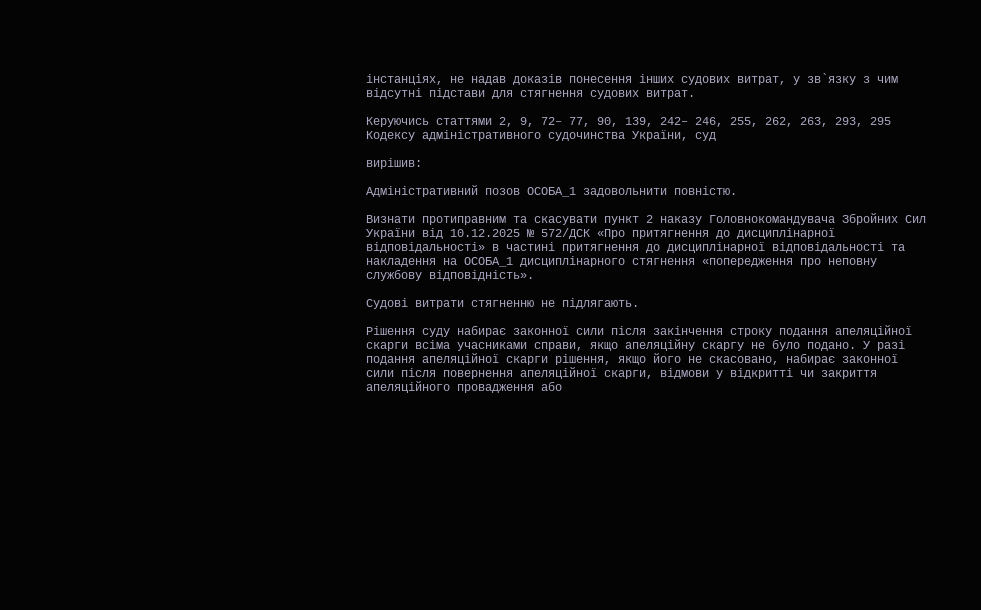інстанціях, не надав доказів понесення інших судових витрат, у зв`язку з чим відсутні підстави для стягнення судових витрат.

Керуючись статтями 2, 9, 72– 77, 90, 139, 242– 246, 255, 262, 263, 293, 295 Кодексу адміністративного судочинства України, суд

вирішив:

Адміністративний позов ОСОБА_1 задовольнити повністю.

Визнати протиправним та скасувати пункт 2 наказу Головнокомандувача Збройних Сил України від 10.12.2025 № 572/ДСК «Про притягнення до дисциплінарної відповідальності» в частині притягнення до дисциплінарної відповідальності та накладення на ОСОБА_1 дисциплінарного стягнення «попередження про неповну службову відповідність».

Судові витрати стягненню не підлягають.

Рішення суду набирає законної сили після закінчення строку подання апеляційної скарги всіма учасниками справи, якщо апеляційну скаргу не було подано. У разі подання апеляційної скарги рішення, якщо його не скасовано, набирає законної сили після повернення апеляційної скарги, відмови у відкритті чи закриття апеляційного провадження або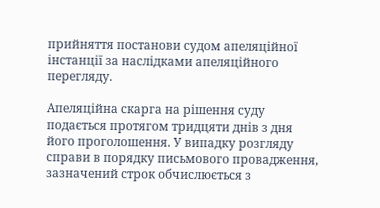прийняття постанови судом апеляційної інстанції за наслідками апеляційного перегляду.

Апеляційна скарга на рішення суду подається протягом тридцяти днів з дня його проголошення. У випадку розгляду справи в порядку письмового провадження, зазначений строк обчислюється з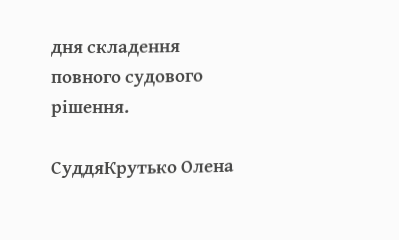дня складення повного судового рішення.

СуддяКрутько Олена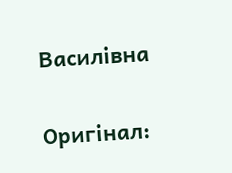Василівна

Оригінал: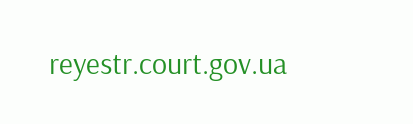reyestr.court.gov.ua